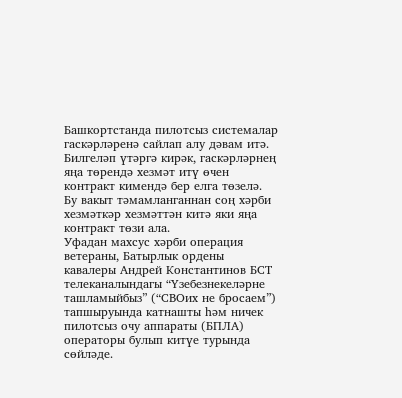Башкортстанда пилотсыз системалар гаскәрләренә сайлап алу дәвам итә. Билгеләп үтәргә кирәк, гаскәрләрнең яңа төрендә хезмәт итү өчен контракт кимендә бер елга төзелә. Бу вакыт тәмамланганнан соң хәрби хезмәткәр хезмәттән китә яки яңа контракт төзи ала.
Уфадан махсус хәрби операция ветераны, Батырлык ордены кавалеры Андрей Константинов БСТ телеканалындагы “Үзебезнекеләрне ташламыйбыз” (“СВОих не бросаем”) тапшыруында катнашты һәм ничек пилотсыз очу аппараты (БПЛА) операторы булып китүе турында сөйләде.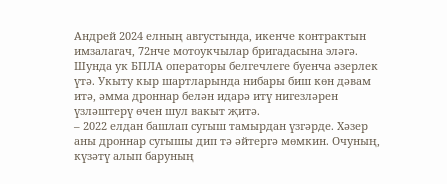Андрей 2024 елның августында, икенче контрактын имзалагач, 72нче мотоукчылар бригадасына эләгә. Шунда ук БПЛА операторы белгечлеге буенча әзерлек үтә. Укыту кыр шартларында нибары биш көн дәвам итә, әмма дроннар белән идарә итү нигезләрен үзләштерү өчен шул вакыт җитә.
– 2022 елдан башлап сугыш тамырдан үзгәрде. Хәзер аны дроннар сугышы дип тә әйтергә мөмкин. Очуның, күзәтү алып баруның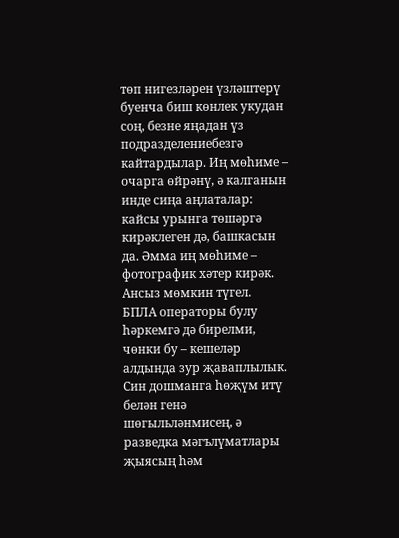төп нигезләрен үзләштерү буенча биш көнлек укудан соң, безне яңадан үз подразделениебезгә кайтардылар. Иң мөһиме – очарга өйрәнү, ә калганын инде сиңа аңлаталар: кайсы урынга төшәргә кирәклеген дә, башкасын да. Әмма иң мөһиме – фотографик хәтер кирәк. Ансыз мөмкин түгел.
БПЛА операторы булу һәркемгә дә бирелми, чөнки бу – кешеләр алдында зур җаваплылык. Син дошманга һөҗүм итү белән генә шөгыльләнмисең, ә разведка мәгълүматлары җыясың һәм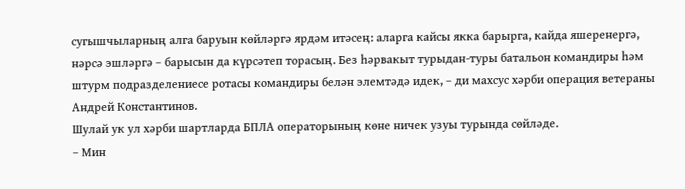сугышчыларның алга баруын көйләргә ярдәм итәсең: аларга кайсы якка барырга, кайда яшеренергә, нәрсә эшләргә – барысын да күрсәтеп торасың. Без һәрвакыт турыдан-туры батальон командиры һәм штурм подразделениесе ротасы командиры белән элемтәдә идек, – ди махсус хәрби операция ветераны Андрей Константинов.
Шулай ук ул хәрби шартларда БПЛА операторының көне ничек узуы турында сөйләде.
– Мин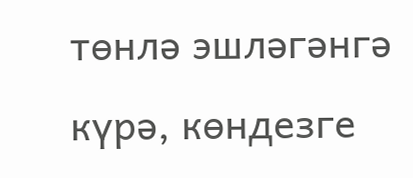төнлә эшләгәнгә күрә, көндезге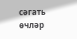сәгать өчләр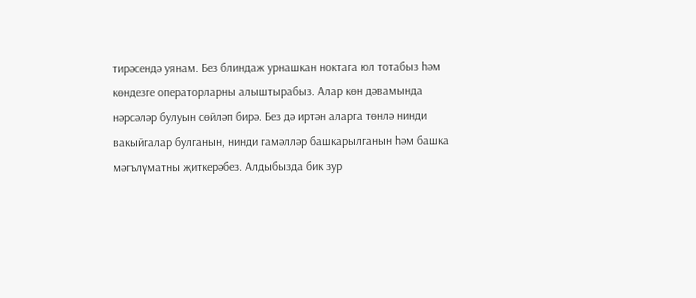тирәсендә уянам. Без блиндаж урнашкан ноктага юл тотабыз һәм көндезге операторларны алыштырабыз. Алар көн дәвамында нәрсәләр булуын сөйләп бирә. Без дә иртән аларга төнлә нинди вакыйгалар булганын, нинди гамәлләр башкарылганын һәм башка мәгълүматны җиткерәбез. Алдыбызда бик зур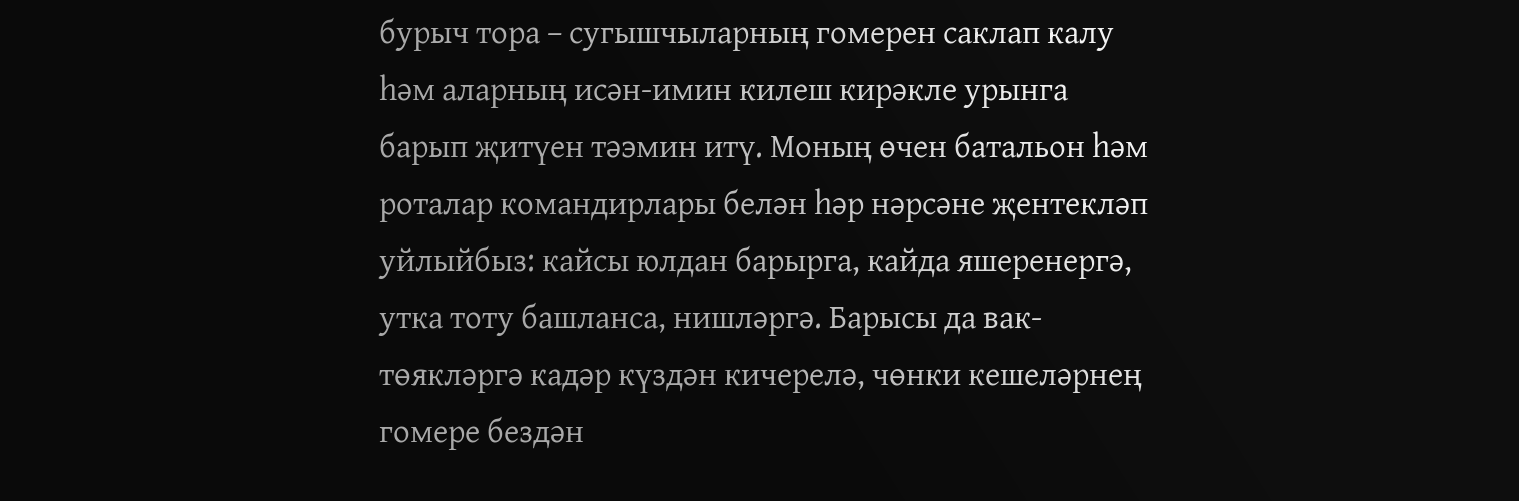бурыч тора – сугышчыларның гомерен саклап калу һәм аларның исән-имин килеш кирәкле урынга барып җитүен тәэмин итү. Моның өчен батальон һәм роталар командирлары белән һәр нәрсәне җентекләп уйлыйбыз: кайсы юлдан барырга, кайда яшеренергә, утка тоту башланса, нишләргә. Барысы да вак-төякләргә кадәр күздән кичерелә, чөнки кешеләрнең гомере бездән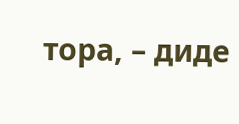тора, – диде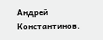Андрей Константинов.